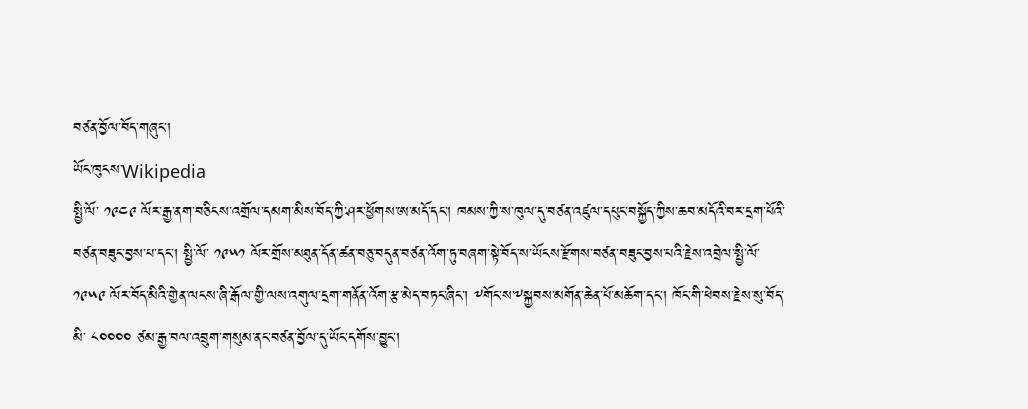བཙན་བྱོལ་བོད་གཞུང་།
ཡོང་ཁུངས་Wikipedia
སྤྱི་ལོ་ ༡༩༤༩ ལོར་རྒྱ་ནག་བཅིངས་འགྲོལ་དམག་མིས་བོད་ཀྱི་ཤར་ཕྱོགས་ཨ་མདོ་དང་། ཁམས་ཀྱི་ས་ཁུལ་དུ་བཙན་འཛུལ་དཔུང་བསྐྱོད་ཀྱིས་ཆབ་མདོའི་བར་དྲག་པོའི་བཙན་བཟུང་བྱས་པ་དང་། སྤྱི་ལོ་ ༡༩༥༡ ལོར་གྲོས་མཐུན་དོན་ཚན་བཅུ་བདུན་བཙན་འོག་ཏུ་བཞག་སྟེ་བོད་ས་ཡོངས་རྫོགས་བཙན་བཟུང་བྱས་པའི་རྗེས་འབྲེལ་སྤྱི་ལོ་ ༡༩༥༩ ལོར་བོད་མིའི་གྱེན་ལངས་ཞི་རྒོལ་གྱི་ལས་འགུལ་དྲག་གནོན་འོག་རྩ་མེད་བཏང་ཞིང་། ༸གོང་ས་༸སྐྱབས་མགོན་ཆེན་པོ་མཆོག་དང་། ཁོང་གི་ཕེབས་རྗེས་སུ་བོད་མི་ ༨༠༠༠༠ ཙམ་རྒྱ་བལ་འབྲུག་གསུམ་ནང་བཙན་བྱོལ་དུ་ཡོང་དགོས་བྱུང་།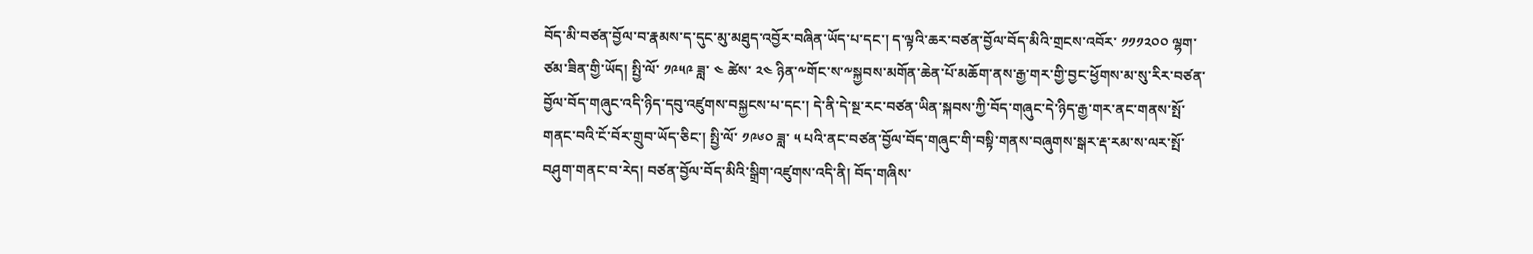བོད་མི་བཙན་བྱོལ་བ་རྣམས་ད་དུང་མུ་མཐུད་འབྱོར་བཞིན་ཡོད་པ་དང་། ད་ལྟའི་ཆར་བཙན་བྱོལ་བོད་མིའི་གྲངས་འབོར་ ༡༡༡༢༠༠ ལྷག་ཙམ་ཟིན་གྱི་ཡོད། སྤྱི་ལོ་ ༡༩༥༩ ཟླ་ ༤ ཚེས་ ༢༤ ཉིན་༸གོང་ས་༸སྐྱབས་མགོན་ཆེན་པོ་མཆོག་ནས་རྒྱ་གར་གྱི་བྱང་ཕྱོགས་མ་སུ་རིར་བཙན་བྱོལ་བོད་གཞུང་འདི་ཉིད་དབུ་འཛུགས་བསྐྱངས་པ་དང་། དེ་ནི་དེ་སྔ་རང་བཙན་ཡིན་སྐབས་ཀྱི་བོད་གཞུང་དེ་ཉིད་རྒྱ་གར་ནང་གནས་སྤོ་གནང་བའི་ངོ་བོར་གྲུབ་ཡོད་ཅིང་། སྤྱི་ལོ་ ༡༩༦༠ ཟླ་ ༥ པའི་ནང་བཙན་བྱོལ་བོད་གཞུང་གི་བསྟི་གནས་བཞུགས་སྒར་རྡ་རམ་ས་ལར་སྤོ་བཤུག་གནང་བ་རེད། བཙན་བྱོལ་བོད་མིའི་སྒྲིག་འཛུགས་འདི་ནི། བོད་གཞིས་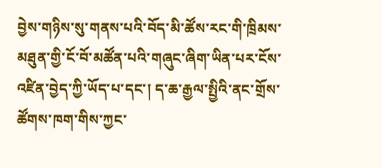བྱེས་གཉིས་སུ་གནས་པའི་བོད་མི་ཚོས་རང་གི་ཁྲིམས་མཐུན་གྱི་ངོ་བོ་མཚོན་པའི་གཞུང་ཞིག་ཡིན་པར་ངོས་འཛིན་བྱེད་ཀྱི་ཡོད་པ་དང་། ད་ཆ་རྒྱལ་སྤྱིའི་ནང་གྲོས་ཚོགས་ཁག་གིས་ཀྱང་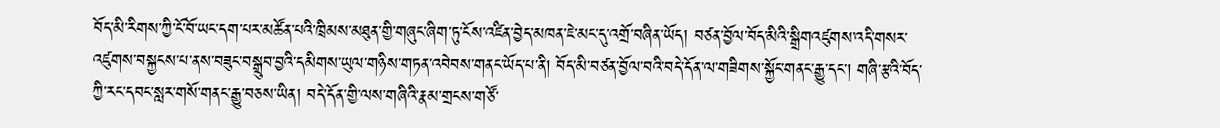བོད་མི་རིགས་ཀྱི་ངོ་བོ་ཡང་དག་པར་མཚོན་པའི་ཁྲིམས་མཐུན་གྱི་གཞུང་ཞིག་ཏུ་ངོས་འཛིན་བྱེད་མཁན་ཇེ་མང་དུ་འགྲོ་བཞིན་ཡོད། བཙན་བྱོལ་བོད་མིའི་སྒྲིགའཛུགས་འདི་གསར་འཛུགས་བསྐྱངས་པ་ནས་བཟུང་བསྒྲུབ་བྱའི་དམིགས་ཡུལ་གཉིས་གཏན་འབེབས་གནང་ཡོད་པ་ནི། བོད་མི་བཙན་བྱོལ་བའི་བདེ་དོན་ལ་གཟིགས་སྐྱོང་གནང་རྒྱུ་དང་། གཞི་རྩའི་བོད་ཀྱི་རང་དབང་སླར་གསོ་གནང་རྒྱུ་བཅས་ཡིན། བདེ་དོན་གྱི་ལས་གཞིའི་རྣམ་གྲངས་གཙོ་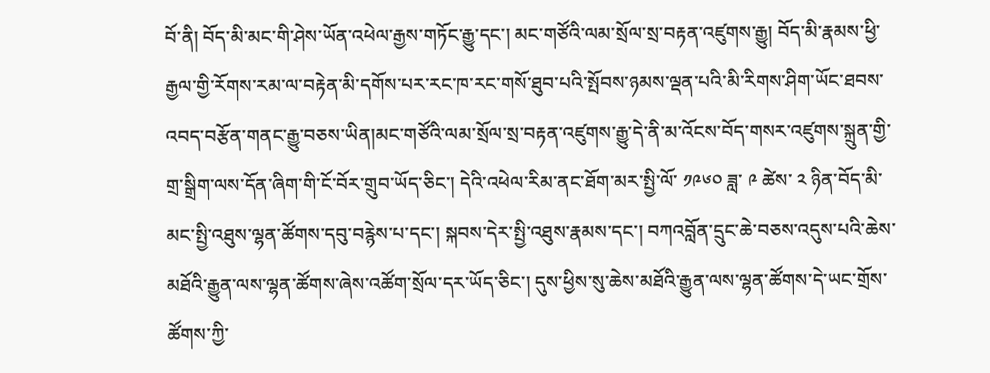བོ་ནི། བོད་མི་མང་གི་ཤེས་ཡོན་འཕེལ་རྒྱས་གཏོང་རྒྱུ་དང་། མང་གཙོའི་ལམ་སྲོལ་སྲ་བརྟན་འཛུགས་རྒྱུ། བོད་མི་རྣམས་ཕྱི་རྒྱལ་གྱི་རོགས་རམ་ལ་བརྟེན་མི་དགོས་པར་རང་ཁ་རང་གསོ་ཐུབ་པའི་སྤོབས་ཉམས་ལྡན་པའི་མི་རིགས་ཤིག་ཡོང་ཐབས་འབད་བརྩོན་གནང་རྒྱུ་བཅས་ཡིན།མང་གཙོའི་ལམ་སྲོལ་སྲ་བརྟན་འཛུགས་རྒྱུ་དེ་ནི་མ་འོངས་བོད་གསར་འཛུགས་སྐྲུན་གྱི་གྲ་སྒྲིག་ལས་དོན་ཞིག་གི་ངོ་བོར་གྲུབ་ཡོད་ཅིང་། དེའི་འཕེལ་རིམ་ནང་ཐོག་མར་སྤྱི་ལོ་ ༡༩༦༠ ཟླ་ ༩ ཚེས་ ༢ ཉིན་བོད་མི་མང་སྤྱི་འཐུས་ལྷན་ཚོགས་དབུ་བརྙེས་པ་དང་། སྐབས་དེར་སྤྱི་འཐུས་རྣམས་དང་། བཀའབློན་དྲུང་ཆེ་བཅས་འདུས་པའི་ཆེས་མཐོའི་རྒྱུན་ལས་ལྷན་ཚོགས་ཞེས་འཚོག་སྲོལ་དར་ཡོད་ཅིང་། དུས་ཕྱིས་སུ་ཆེས་མཐོའི་རྒྱུན་ལས་ལྷན་ཚོགས་དེ་ཡང་གྲོས་ཚོགས་ཀྱི་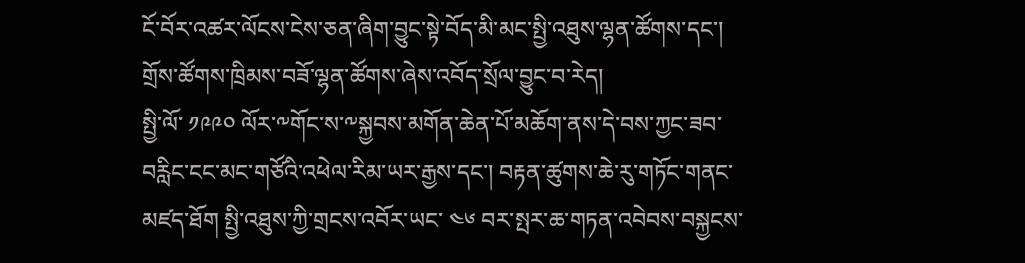ངོ་བོར་འཚར་ལོངས་ངེས་ཅན་ཞིག་བྱུང་སྟེ་བོད་མི་མང་སྤྱི་འཐུས་ལྷན་ཚོགས་དང་། གྲོས་ཚོགས་ཁྲིམས་བཟོ་ལྷན་ཚོགས་ཞེས་འབོད་སྲོལ་བྱུང་བ་རེད།
སྤྱི་ལོ་ ༡༩༩༠ ལོར་༸གོང་ས་༸སྐྱབས་མགོན་ཆེན་པོ་མཆོག་ནས་དེ་བས་ཀྱང་ཟབ་བརླིང་ངང་མང་གཙོའི་འཕེལ་རིམ་ཡར་རྒྱས་དང་། བརྟན་ཚུགས་ཆེ་རུ་གཏོང་གནང་མཛད་ཐོག སྤྱི་འཐུས་ཀྱི་གྲངས་འབོར་ཡང་ ༤༦ བར་སྤར་ཆ་གཏན་འབེབས་བསྐྱངས་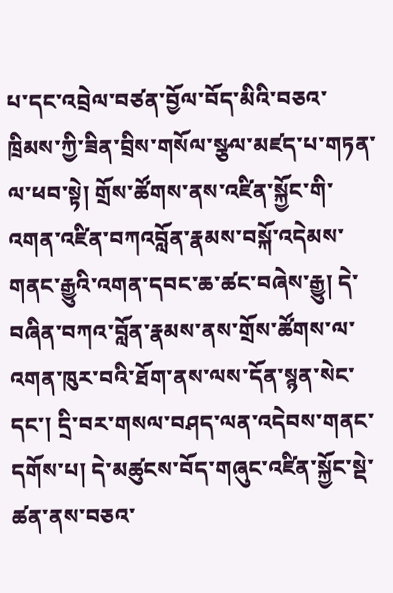པ་དང་འབྲེལ་བཙན་བྱོལ་བོད་མིའི་བཅའ་ཁྲིམས་ཀྱི་ཟིན་བྲིས་གསོལ་སྩལ་མཛད་པ་གཏན་ལ་ཕབ་སྟེ། གྲོས་ཚོགས་ནས་འཛིན་སྐྱོང་གི་འགན་འཛིན་བཀའབློན་རྣམས་བསྐོ་འདེམས་གནང་རྒྱུའི་འགན་དབང་ཆ་ཚང་བཞེས་རྒྱུ། དེ་བཞིན་བཀའ་བློན་རྣམས་ནས་གྲོས་ཚོགས་ལ་འགན་ཁུར་བའི་ཐོག་ནས་ལས་དོན་སྙན་སེང་དང་། དྲི་བར་གསལ་བཤད་ལན་འདེབས་གནང་དགོས་པ། དེ་མཚུངས་བོད་གཞུང་འཛིན་སྐྱོང་སྡེ་ཚན་ནས་བཅའ་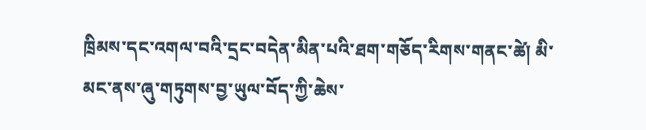ཁྲིམས་དང་འགལ་བའི་དྲང་བདེན་མིན་པའི་ཐག་གཅོད་རིགས་གནང་ཚེ། མི་མང་ནས་ཞུ་གཏུགས་བྱ་ཡུལ་བོད་ཀྱི་ཆེས་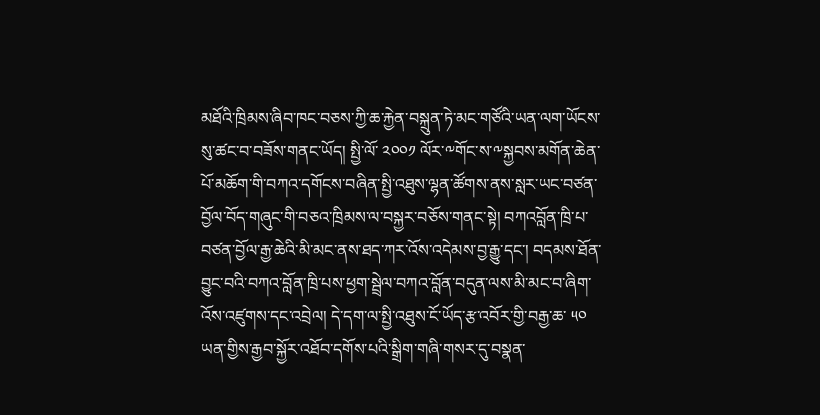མཐོའི་ཁྲིམས་ཞིབ་ཁང་བཅས་ཀྱི་ཆ་རྐྱེན་བསྐྲུན་ཏེ་མང་གཙོའི་ཡན་ལག་ཡོངས་སུ་ཚང་བ་བཟོས་གནང་ཡོད། སྤྱི་ལོ་ ༢༠༠༡ ལོར་༸གོང་ས་༸སྐྱབས་མགོན་ཆེན་པོ་མཆོག་གི་བཀའ་དགོངས་བཞིན་སྤྱི་འཐུས་ལྷན་ཚོགས་ནས་སླར་ཡང་བཙན་བྱོལ་བོད་གཞུང་གི་བཅའ་ཁྲིམས་ལ་བསྐྱར་བཅོས་གནང་སྟེ། བཀའབློན་ཁྲི་པ་བཙན་བྱོལ་རྒྱ་ཆེའི་མི་མང་ནས་ཐད་ཀར་འོས་འདེམས་བྱ་རྒྱུ་དང་། བདམས་ཐོན་བྱུང་བའི་བཀའ་བློན་ཁྲི་པས་ཕྱག་སྦྲེལ་བཀའ་བློན་བདུན་ལས་མི་མང་བ་ཞིག་འོས་འཛུགས་དང་འབྲེལ། དེ་དག་ལ་སྤྱི་འཐུས་ངོ་ཡོད་རྩ་འབོར་གྱི་བརྒྱ་ཆ་ ༥༠ ཡན་གྱིས་རྒྱབ་སྐྱོར་འཐོབ་དགོས་པའི་སྒྲིག་གཞི་གསར་དུ་བསྣན་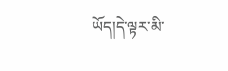ཡོད།དེ་ལྟར་མི་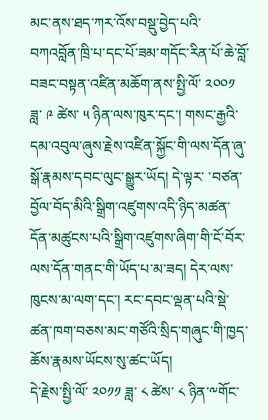མང་ནས་ཐད་ཀར་འོས་བསྡུ་བྱེད་པའི་བཀའབློན་ཁྲི་པ་དང་པོ་ཟམ་གདོང་རིན་པོ་ཆེ་བློ་བཟང་བསྟན་འཛིན་མཆོག་ནས་སྤྱི་ལོ་ ༢༠༠༡ ཟླ་ ༩ ཚེས་ ༥ ཉིན་ལས་ཁུར་དང་། གསང་རྒྱའི་དམ་འབུལ་ཞུས་རྗེས་འཛིན་སྐྱོང་གི་ལས་དོན་ཞུ་སྒོ་རྣམས་དབང་ལུང་སྒྱུར་ཡོད། དེ་ལྟར་ ་བཙན་བྱོལ་བོད་མིའི་སྒྲིག་འཛུགས་འདི་ཉིད་མཚན་དོན་མཚུངས་པའི་སྒྲིག་འཛུགས་ཞིག་གི་ངོ་བོར་ལས་དོན་གནང་གི་ཡོད་པ་མ་ཟད། དེར་ལས་ཁུངས་མ་ལག་དང་། རང་དབང་ལྡན་པའི་སྡེ་ཚན་ཁག་བཅས་མང་གཙོའི་སྲིད་གཞུང་གི་ཁྱད་ཆོས་རྣམས་ཡོངས་སུ་ཚང་ཡོད།
དེ་རྗེས་སྤྱི་ལོ་ ༢༠༡༡ ཟླ་ ༨ ཚེས་ ༨ ཉིན་༸གོང་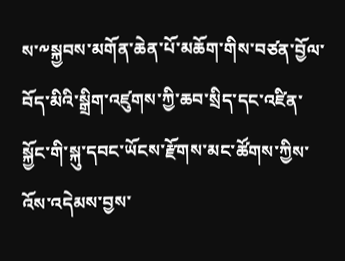ས་༸སྐྱབས་མགོན་ཆེན་པོ་མཆོག་གིས་བཙན་བྱོལ་བོད་མིའི་སྒྲིག་འཛུགས་ཀྱི་ཆབ་སྲིད་དང་འཛིན་སྐྱོང་གི་སྐུ་དབང་ཡོངས་རྫོགས་མང་ཚོགས་ཀྱིས་འོས་འདེམས་བྱས་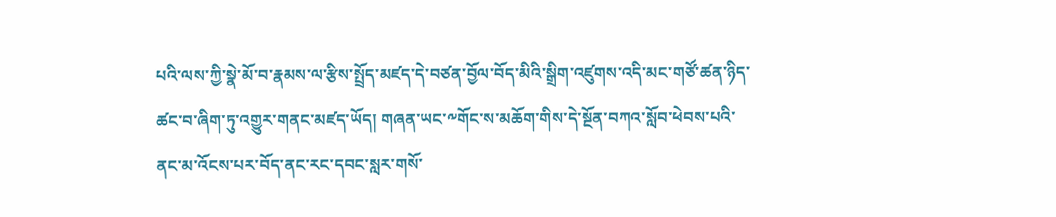པའི་ལས་ཀྱི་སྣེ་མོ་བ་རྣམས་ལ་རྩིས་སྤྲོད་མཛད་དེ་བཙན་བྱོལ་བོད་མིའི་སྒྲིག་འཛུགས་འདི་མང་གཙོ་ཚན་ཉིད་ཚང་བ་ཞིག་ཏུ་འགྱུར་གནང་མཛད་ཡོད། གཞན་ཡང་༸གོང་ས་མཆོག་གིས་དེ་སྔོན་བཀའ་སློབ་ཕེབས་པའི་ནང་མ་འོངས་པར་བོད་ནང་རང་དབང་སླར་གསོ་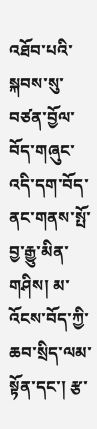འཐོབ་པའི་སྐབས་སུ་བཙན་བྱོལ་བོད་གཞུང་འདི་དག་བོད་ནང་གནས་སྤོ་བྱ་རྒྱུ་མིན་གཤིས། མ་འོངས་བོད་ཀྱི་ཆབ་སྲིད་ལམ་སྟོན་དང་། རྩ་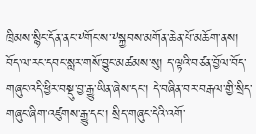ཁྲིམས་སྙིང་དོན་ནང་༸གོང་ས་༸སྐྱབས་མགོན་ཆེན་པོ་མཆོག་ནས། བོད་ལ་རང་དབང་སླར་གསོ་བྱུང་མཚམས་སུ། ད་ལྟའི་བཙན་བྱོལ་བོད་གཞུང་འདི་ཕྱིར་བསྡུ་བྱ་རྒྱུ་ཡིན་ཞེས་དང་། དེ་བཞིན་བར་བརྒལ་གྱི་སྲིད་གཞུང་ཞིག་འཛུགས་རྒྱུ་དང་། སྲིད་གཞུང་དེའི་འགོ་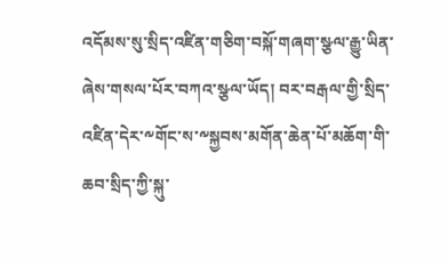འདོམས་སུ་སྲིད་འཛིན་གཅིག་བསྐོ་གཞག་སྩལ་རྒྱུ་ཡིན་ཞེས་གསལ་པོར་བཀའ་སྩལ་ཡོད། བར་བརྒལ་གྱི་སྲིད་འཛིན་དེར་༸གོང་ས་༸སྐྱབས་མགོན་ཆེན་པོ་མཆོག་གི་ཆབ་སྲིད་ཀྱི་སྐུ་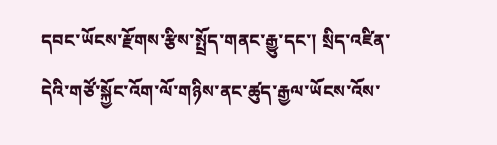དབང་ཡོངས་རྫོགས་རྩིས་སྤྲོད་གནང་རྒྱུ་དང་། སྲིད་འཛིན་དེའི་གཙོ་སྐྱོང་འོག་ལོ་གཉིས་ནང་ཚུད་རྒྱལ་ཡོངས་འོས་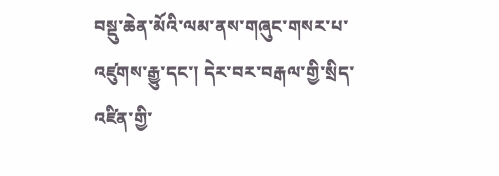བསྡུ་ཆེན་མོའི་ལམ་ནས་གཞུང་གསར་པ་འཛུགས་རྒྱུ་དང་། དེར་བར་བརྒལ་གྱི་སྲིད་འཛིན་གྱི་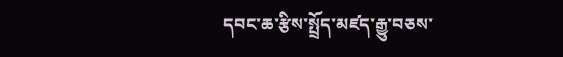དབང་ཆ་རྩིས་སྤྲོད་མཛད་རྒྱུ་བཅས་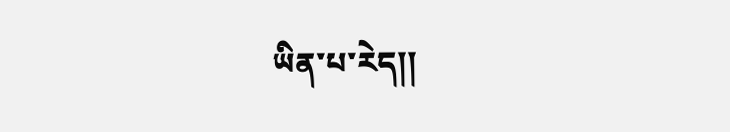ཡིན་པ་རེད།།